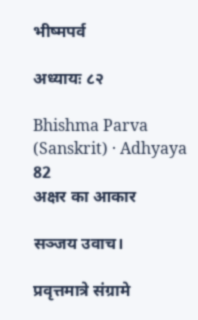भीष्मपर्व

अध्यायः ८२

Bhishma Parva (Sanskrit) · Adhyaya 82
अक्षर का आकार

सञ्जय उवाच।

प्रवृत्तमात्रे संग्रामे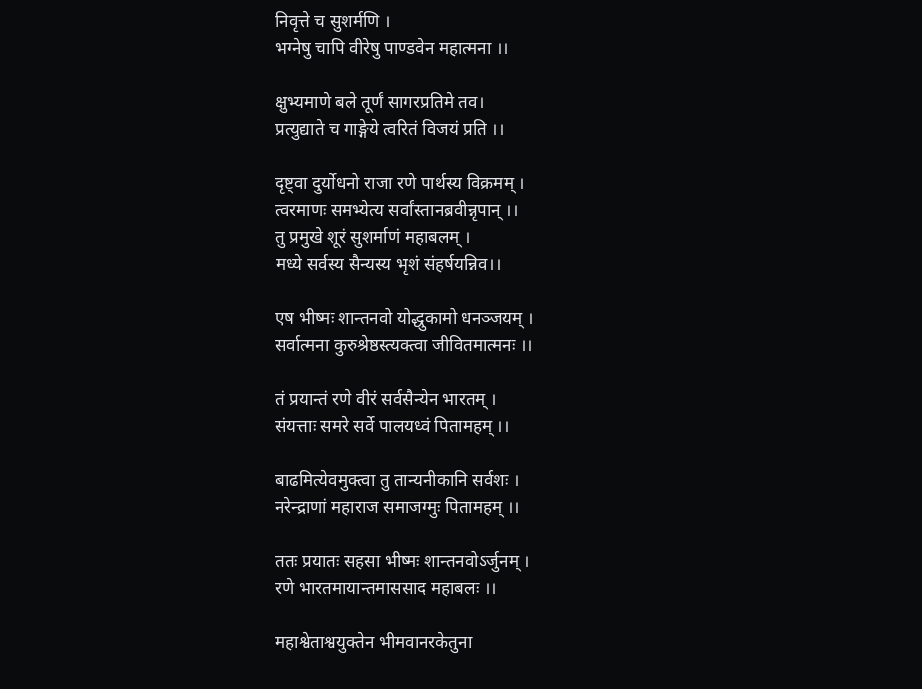निवृत्ते च सुशर्मणि ।
भग्नेषु चापि वीरेषु पाण्डवेन महात्मना ।।

क्षुभ्यमाणे बले तूर्णं सागरप्रतिमे तव।
प्रत्युद्याते च गाङ्गेये त्वरितं विजयं प्रति ।।

दृष्ट्वा दुर्योधनो राजा रणे पार्थस्य विक्रमम् ।
त्वरमाणः समभ्येत्य सर्वांस्तानब्रवीन्नृपान् ।।
तु प्रमुखे शूरं सुशर्माणं महाबलम् ।
मध्ये सर्वस्य सैन्यस्य भृशं संहर्षयन्निव।।

एष भीष्मः शान्तनवो योद्धुकामो धनञ्जयम् ।
सर्वात्मना कुरुश्रेष्ठस्त्यक्त्वा जीवितमात्मनः ।।

तं प्रयान्तं रणे वीरं सर्वसैन्येन भारतम् ।
संयत्ताः समरे सर्वे पालयध्वं पितामहम् ।।

बाढमित्येवमुक्त्वा तु तान्यनीकानि सर्वशः ।
नरेन्द्राणां महाराज समाजग्मुः पितामहम् ।।

ततः प्रयातः सहसा भीष्मः शान्तनवोऽर्जुनम् ।
रणे भारतमायान्तमाससाद महाबलः ।।

महाश्वेताश्वयुक्तेन भीमवानरकेतुना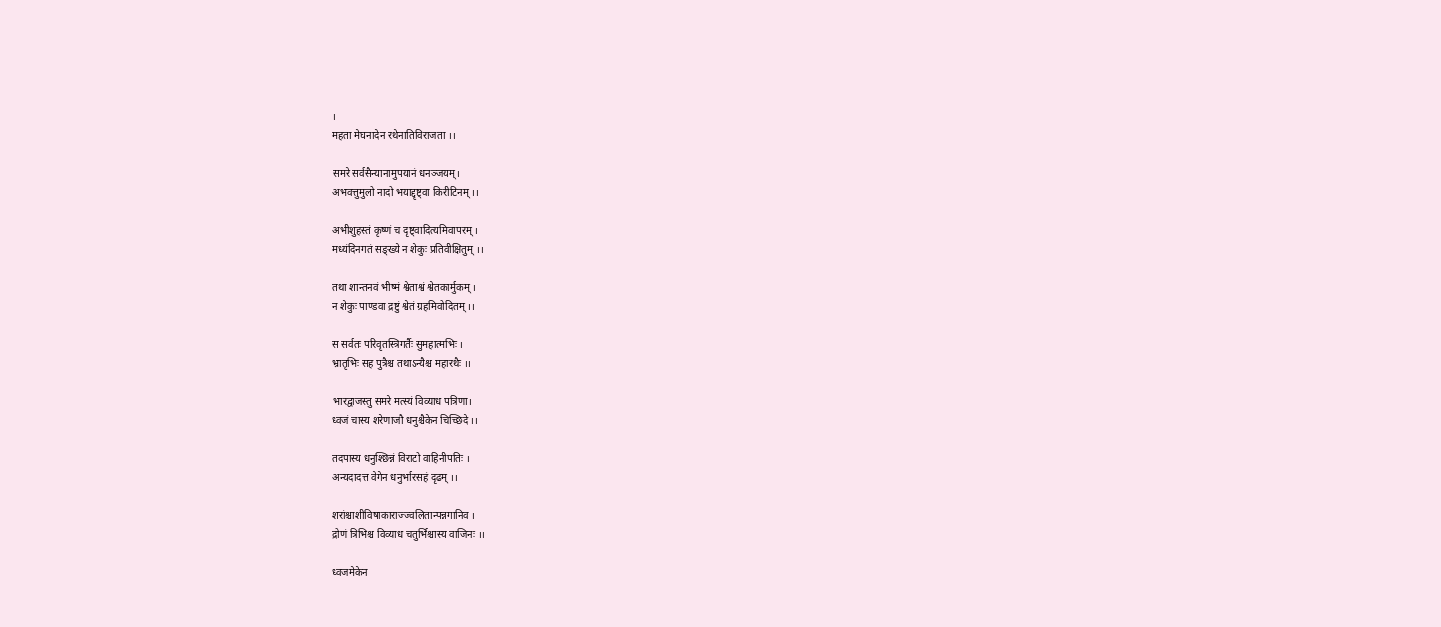।
महता मेघनादेन रथेनातिविराजता ।।

समरे सर्वसैन्यानामुपयानं धनञ्जयम्।
अभवत्तुमुलो नादो भयाद्दृष्ट्वा किरीटिनम् ।।

अभीशुहस्तं कृष्णं च दृष्ट्वादित्यमिवापरम् ।
मध्यंदिनगतं सङ्ख्ये न शेकुः प्रतिवीक्षितुम् ।।

तथा शान्तनवं भीष्मं श्वेताश्वं श्वेतकार्मुकम् ।
न शेकुः पाण्डवा द्रष्टुं श्वेतं ग्रहमिवोदितम् ।।

स सर्वतः परिवृतस्त्रिगर्तैः सुमहात्मभिः ।
भ्रातृभिः सह पुत्रैश्च तथाऽन्यैश्च महारथैः ।।

भारद्वाजस्तु समरे मत्स्यं विव्याध पत्रिणा।
ध्वजं चास्य शरेणाजौ धनुश्चैकेन चिच्छिदे ।।

तदपास्य धनुश्छिन्नं विराटो वाहिनीपतिः ।
अन्यदादत्त वेगेन धनुर्भारसहं दृढम् ।।

शरांश्चाशीविषाकाराज्ज्वलितान्पन्नगानिव ।
द्रोणं त्रिभिश्च विव्याध चतुर्भिश्चास्य वाजिनः ।।

ध्वजमेकेन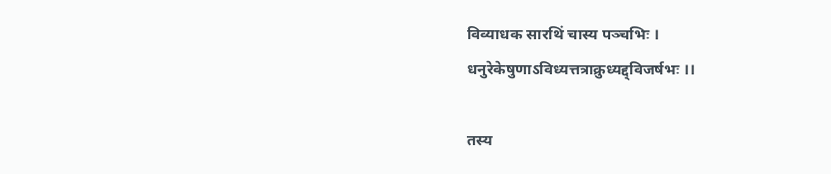विव्याधक सारथिं चास्य पञ्चभिः ।
धनुरेकेषुणाऽविध्यत्तत्राक्रुध्यद्द्विजर्षभः ।।

तस्य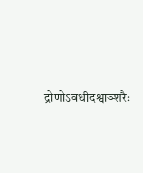द्रोणोऽवधीदश्वाञ्शरैः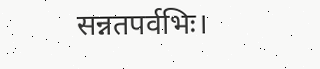सन्नतपर्वभिः।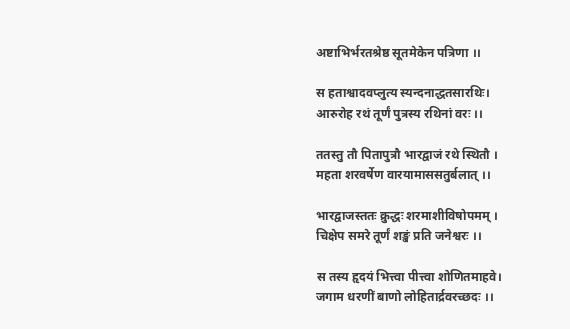अष्टाभिर्भरतश्रेष्ठ सूतमेकेन पत्रिणा ।।

स हताश्वादवप्लुत्य स्यन्दनाद्धतसारथिः।
आरुरोह रथं तूर्णं पुत्रस्य रथिनां वरः ।।

ततस्तु तौ पितापुत्रौ भारद्वाजं रथे स्थितौ ।
महता शरवर्षेण वारयामाससतुर्बलात् ।।

भारद्वाजस्ततः क्रुद्धः शरमाशीविषोपमम् ।
चिक्षेप समरे तूर्णं शङ्खं प्रति जनेश्वरः ।।

स तस्य हृदयं भित्त्वा पीत्त्वा शोणितमाहवे।
जगाम धरणीं बाणो लोहितार्द्रवरच्छदः ।।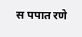स पपात रणे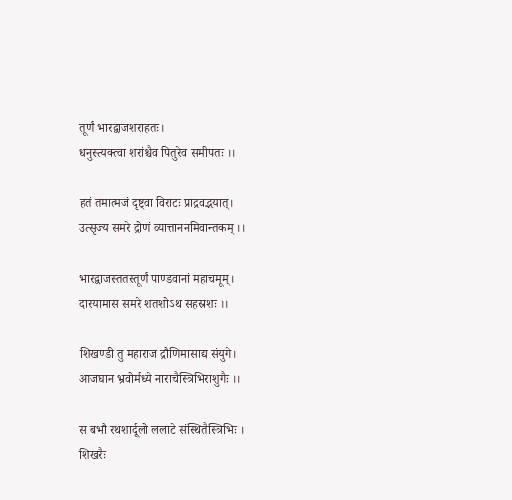तूर्णं भारद्वाजशराहतः।
धनुस्त्यक्त्वा शरांश्चैव पितुरेव समीपतः ।।

हतं तमात्मजं दृष्ट्वा विराटः प्राद्रवद्भयात्।
उत्सृज्य समरे द्रोणं व्यात्ताननमिवान्तकम् ।।

भारद्वाजस्ततस्तूर्णं पाण्डवानां महाचमूम्।
दारयामास समरे शतशोऽथ सहस्रशः ।।

शिखण्डी तु महाराज द्रौणिमासाद्य संयुगे।
आजघान भ्रवोर्मध्ये नाराचैस्त्रिभिराशुगैः ।।

स बभौ रथशार्दूलो ललाटे संस्थितैस्त्रिभिः ।
शिखरैः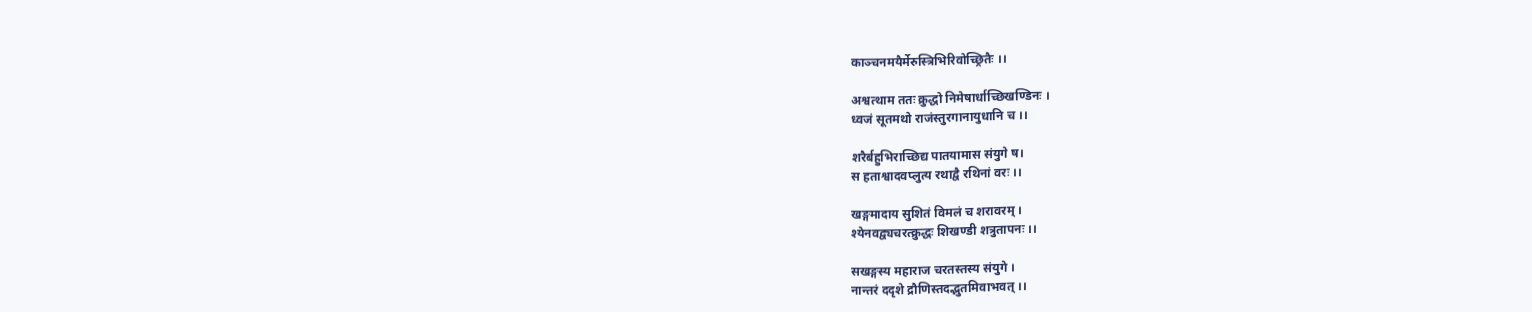काञ्चनमयैर्मेरुस्त्रिभिरिवोच्छ्रितैः ।।

अश्वत्थाम ततः क्रुद्धो निमेषार्धाच्छिखण्डिनः ।
ध्वजं सूतमथो राजंस्तुरगानायुधानि च ।।

शरैर्बहुभिराच्छिद्य पातयामास संयुगे ष।
स हताश्वादवप्लुत्य रथाद्वै रथिनां वरः ।।

खङ्गमादाय सुशितं विमलं च शरावरम् ।
श्येनवद्व्यचरत्क्रुद्धः शिखण्डी शत्रुतापनः ।।

सखङ्गस्य महाराज चरतस्तस्य संयुगे ।
नान्तरं ददृशे द्रौणिस्तदद्भुतमिवाभवत् ।।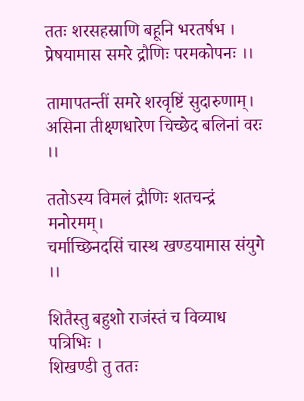ततः शरसहस्राणि बहूनि भरतर्षभ ।
प्रेषयामास समरे द्रौणिः परमकोपनः ।।

तामापतन्तीं समरे शरवृष्टिं सुदारुणाम्।
असिना तीक्ष्णधारेण चिच्छेद बलिनां वरः ।।

ततोऽस्य विमलं द्रौणिः शतचन्द्रं मनोरमम्।
चर्माच्छिनदसिं चास्थ खण्डयामास संयुगे ।।

शितैस्तु बहुशो राजंस्तं च विव्याध पत्रिभिः ।
शिखण्डी तु ततः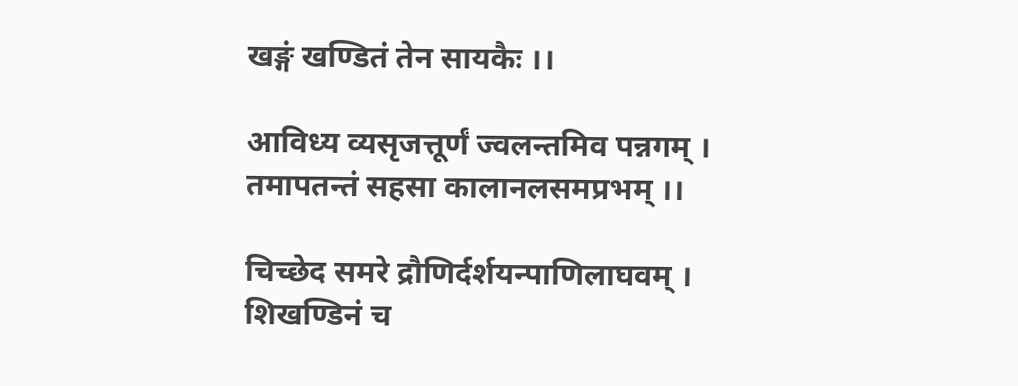खङ्गं खण्डितं तेन सायकैः ।।

आविध्य व्यसृजत्तूर्णं ज्वलन्तमिव पन्नगम् ।
तमापतन्तं सहसा कालानलसमप्रभम् ।।

चिच्छेद समरे द्रौणिर्दर्शयन्पाणिलाघवम् ।
शिखण्डिनं च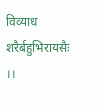विव्याध शरैर्बहुभिरायसैः ।।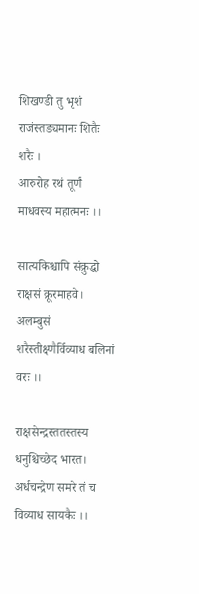शिखण्डी तु भृशं राजंस्तड्यमानः शितैः शरैः ।
आरुरोह रथं तूर्णं माधवस्य महात्मनः ।।

सात्यकिश्चापि संक्रुद्धो राक्षसं क्रूरमाहवे।
अलम्बुसं शरैस्तीक्ष्णैर्विव्याध बलिनां वरः ।।

राक्षसेन्द्रस्ततस्तस्य धनुश्चिच्छेद भारत।
अर्धचन्द्रेण समरे तं च विव्याध सायकैः ।।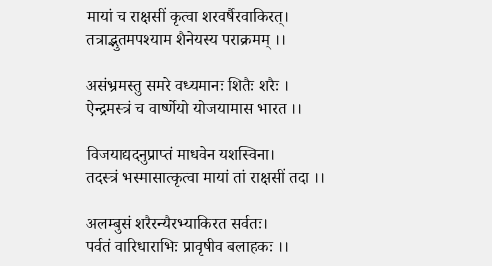मायां च राक्षसीं कृत्वा शरवर्षैरवाकिरत्।
तत्राद्भुतमपश्याम शैनेयस्य पराक्रमम् ।।

असंभ्रमस्तु समरे वध्यमानः शितैः शरैः ।
ऐन्द्रमस्त्रं च वार्ष्णेयो योजयामास भारत ।।

विजयाद्यदनुप्राप्तं माधवेन यशस्विना।
तदस्त्रं भस्मासात्कृत्वा मायां तां राक्षसीं तदा ।।

अलम्बुसं शरैरन्यैरभ्याकिरत सर्वतः।
पर्वतं वारिधाराभिः प्रावृषीव बलाहकः ।।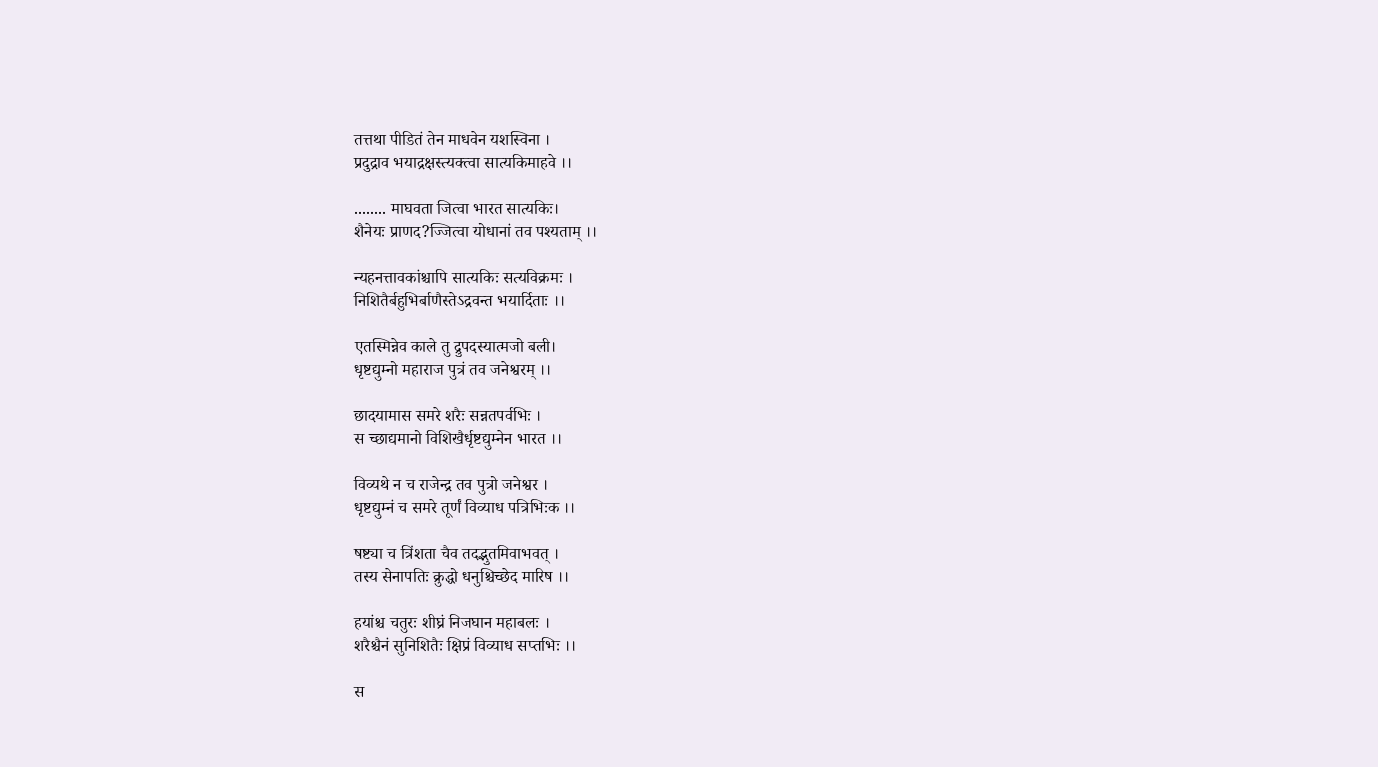तत्तथा पीडितं तेन माधवेन यशस्विना ।
प्रदुद्राव भयाद्रक्षस्त्यक्त्वा सात्यकिमाहवे ।।

........ माघवता जित्वा भारत सात्यकिः।
शैनेयः प्राणद?ज्जित्वा योधानां तव पश्यताम् ।।

न्यहनत्तावकांश्चापि सात्यकिः सत्यविक्रमः ।
निशितैर्बहुभिर्बाणैस्तेऽद्रवन्त भयार्दिताः ।।

एतस्मिन्नेव काले तु द्रुपदस्यात्मजो बली।
धृष्टद्युम्नो महाराज पुत्रं तव जनेश्वरम् ।।

छादयामास समरे शरैः सन्नतपर्वभिः ।
स च्छाद्यमानो विशिखैर्धृष्टद्युम्नेन भारत ।।

विव्यथे न च राजेन्द्र तव पुत्रो जनेश्वर ।
धृष्टद्युम्नं च समरे तूर्णं विव्याध पत्रिभिःक ।।

षष्ट्या च त्रिंशता चैव तदद्भुतमिवाभवत् ।
तस्य सेनापतिः क्रुद्धो धनुश्चिच्छेद मारिष ।।

हयांश्च चतुरः शीघ्रं निजघान महाबलः ।
शरैश्चैनं सुनिशितैः क्षिप्रं विव्याध सप्तभिः ।।

स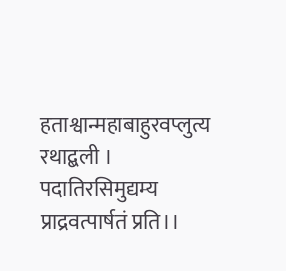हताश्वान्महाबाहुरवप्लुत्य रथाद्बली ।
पदातिरसिमुद्यम्य प्राद्रवत्पार्षतं प्रति।।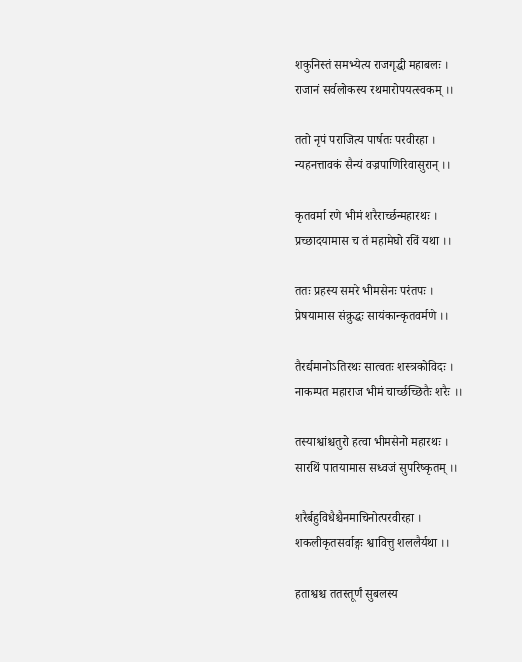शकुनिस्तं समभ्येत्य राजगृद्धी महाबलः ।
राजानं सर्वलोकस्य रथमारोपयत्स्वकम् ।।

ततो नृपं पराजित्य पार्षतः परवीरहा ।
न्यहनत्तावकं सैन्यं वज्रपाणिरिवासुरान् ।।

कृतवर्मा रणे भीमं शरैरार्च्छन्महारथः ।
प्रच्छादयामास च तं महामेघो रविं यथा ।।

ततः प्रहस्य समरे भीमसेनः परंतपः ।
प्रेषयामास संक्रुद्धः सायंकान्कृतवर्मणे ।।

तैरर्द्यमानोऽतिरथः सात्वतः शस्त्रकोविदः ।
नाकम्पत महाराज भीमं चार्च्छच्छितैः शरैः ।।

तस्याश्वांश्चतुरो हत्वा भीमसेनो महारथः ।
सारथिं पातयामास सध्वजं सुपरिष्कृतम् ।।

शरैर्बहुविधैश्चैनमाचिनोत्परवीरहा ।
शकलीकृतसर्वाङ्गः श्वावित्तु शललैर्यथा ।।

हताश्वश्च ततस्तूर्णं सुबलस्य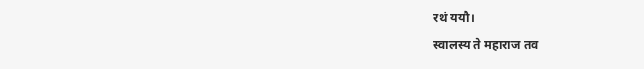रथं ययौ।
स्वालस्य ते महाराज तव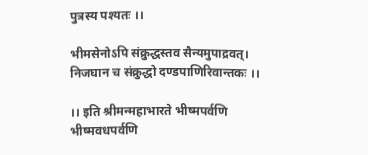पुत्रस्य पश्यतः ।।

भीमसेनोऽपि संक्रुद्धस्तव सैन्यमुपाद्रवत्।
निजघान च संक्रुद्धो दण्डपाणिरिवान्तकः ।।

।। इति श्रीमन्महाभारते भीष्मपर्वणि भीष्मवधपर्वणि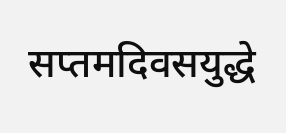सप्तमदिवसयुद्धे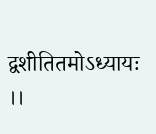द्वशीतितमोऽध्यायः ।।